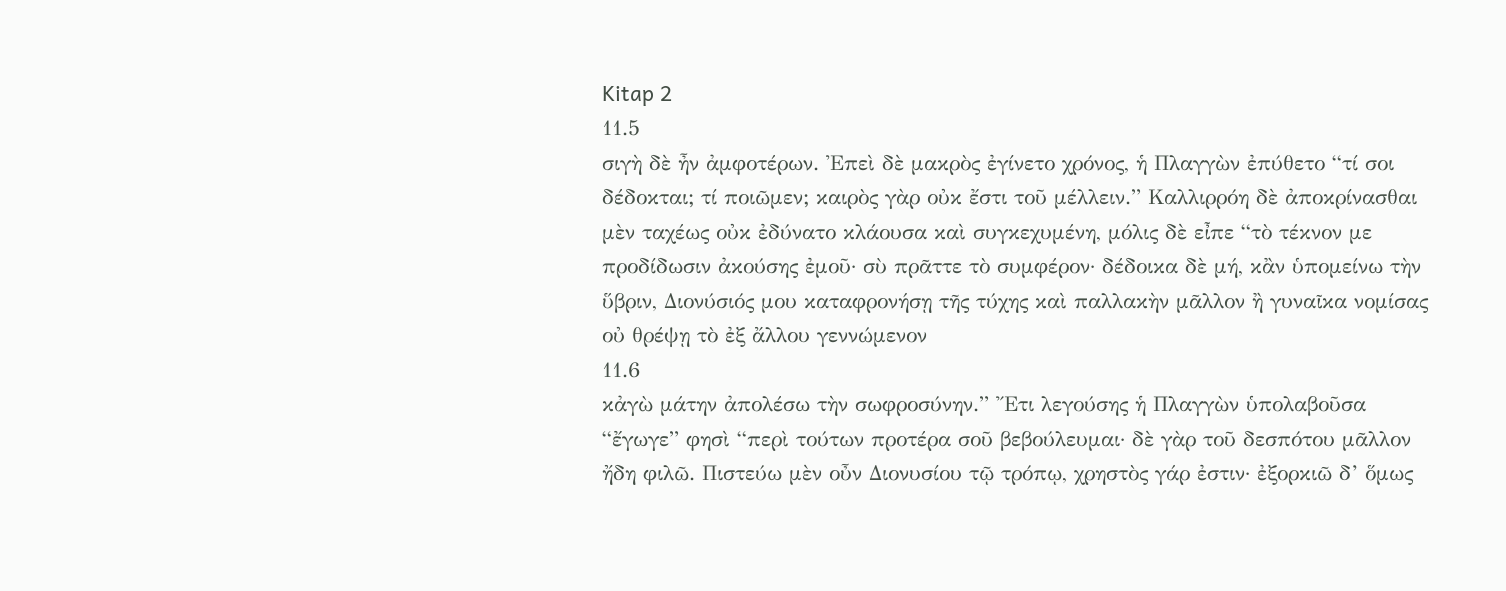Kitap 2
11.5
σιγὴ δὲ ἦν ἀμφοτέρων. Ἐπεὶ δὲ μακρὸς ἐγίνετο χρόνος, ἡ Πλαγγὼν ἐπύθετο “τί σοι δέδοκται; τί ποιῶμεν; καιρὸς γὰρ οὐκ ἔστι τοῦ μέλλειν.” Καλλιρρόη δὲ ἀποκρίνασθαι μὲν ταχέως οὐκ ἐδύνατο κλάουσα καὶ συγκεχυμένη, μόλις δὲ εἶπε “τὸ τέκνον με προδίδωσιν ἀκούσης ἐμοῦ· σὺ πρᾶττε τὸ συμφέρον· δέδοικα δὲ μή, κἂν ὑπομείνω τὴν ὕβριν, Διονύσιός μου καταφρονήσῃ τῆς τύχης καὶ παλλακὴν μᾶλλον ἢ γυναῖκα νομίσας οὐ θρέψῃ τὸ ἐξ ἄλλου γεννώμενον
11.6
κἀγὼ μάτην ἀπολέσω τὴν σωφροσύνην.” Ἔτι λεγούσης ἡ Πλαγγὼν ὑπολαβοῦσα “ἔγωγε” φησὶ “περὶ τούτων προτέρα σοῦ βεβούλευμαι· δὲ γὰρ τοῦ δεσπότου μᾶλλον ἤδη φιλῶ. Πιστεύω μὲν οὖν Διονυσίου τῷ τρόπῳ, χρηστὸς γάρ ἐστιν· ἐξορκιῶ δ’ ὅμως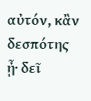αὐτόν, κἂν δεσπότης ᾖ· δεῖ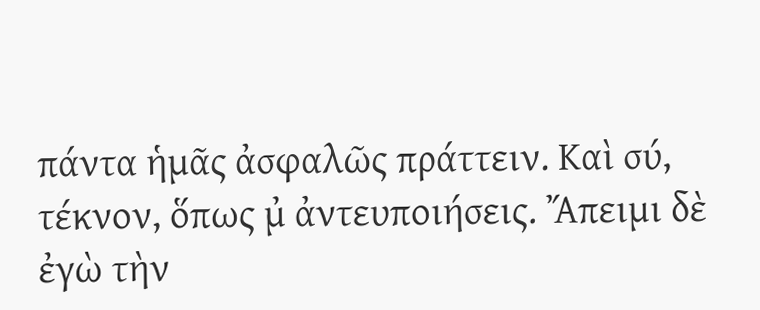πάντα ἡμᾶς ἀσφαλῶς πράττειν. Καὶ σύ, τέκνον, ὅπως μ̓ ἀντευποιήσεις. Ἄπειμι δὲ ἐγὼ τὴν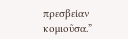πρεσβείαν κομιοῦσα.”